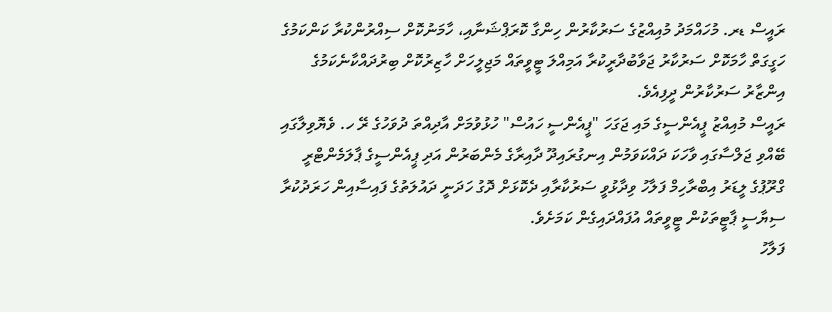ރައީސް ޑރ. މުހައްމަދު މުއިއްޒުގެ ސަރުކާރުން ހިންގާ ކޮރަޕްޝަނާއި، ހާމަނުކޮށް ސިއްރުންކުރާ ކަންކަމުގެ ހަގީގަތް ހާމަކޮށް ސަރުކާރު ޖަވާބުދާރީކުރާ އަމިއްލަ ޓީވީތައް މަޖިލީހަށް ހާޒިރުކޮށް ބިރުދައްކާނެކަމުގެ އިންޒާރު ސަރުކާރުން ދީފިއެވެ.
ރައީސް މުއިއްޒު ޕީއެންސީގެ މައި ޖަގަހަ "ޕީއެންސީ ހައުސް" ހުޅުވުމަށް އާދިއްތަ ދުވަހުގެ ރޭ ހ. ވެޔޮވިލާގައި ބޭއްވި ޖަލްސާގައި ވާހަކަ ދައްކަވަމުން އިނގުރައިދޫ ދާއިރާގެ މެންބަރުން އަދި ޕީއެންސީގެ ޕާލަމެންޓްރީ ގްރޫޕުގެ ލީޑަރު އިބްރާހިމް ފަލާހު ވިދާޅުވީ ސަރުކާރާއި ދެކޮޅަށް ދޮގު ހަދަނީ ދައުލަތުގެ ފައިސާއިން ހަރަދުކުރާ ސިޔާސީ ޕާޓީތަކުން ޓީވީތައް އުފައްދައިގެން ކަމަށެވެ.
ފަލާހު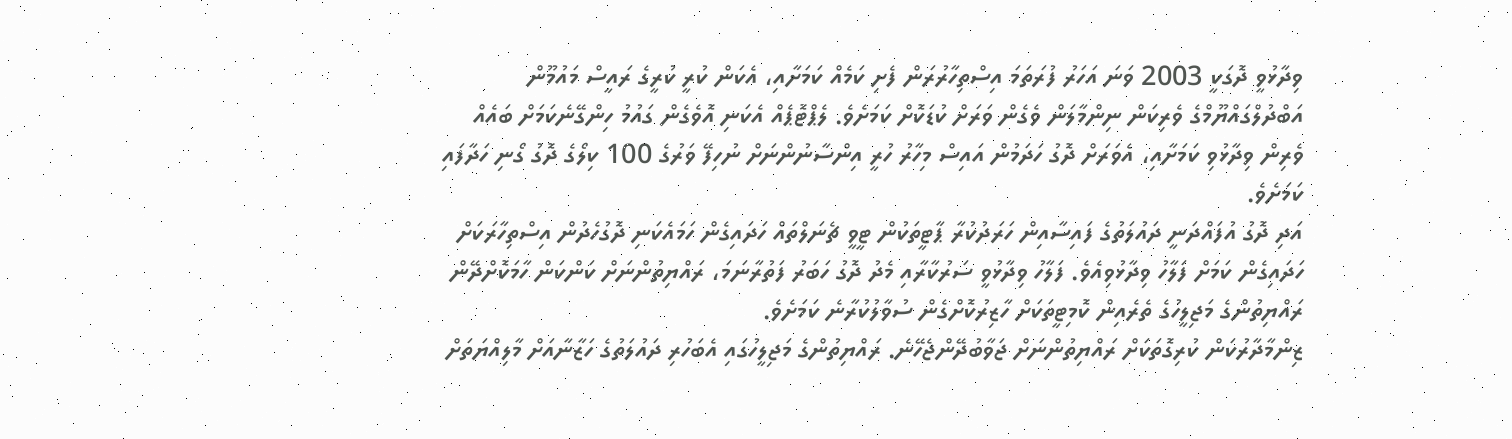ވިދާޅުވީ ދޮގަކީ 2003 ވަނަ އަހަރު ފުރަތަމަ އިސްތިހާރުރަން ފެށި ކަމެއް ކަމަށާއި، އެކަން ކުރީ ކުރީގެ ރައީސް މައުމޫން އަބްދުލްގައްޔޫމްގެ ވެރިކަން ނިންމާލަން ވެގެން ވަރަށް ކުޑަކޮށް ކަމަށެވެ. ލެޕްޓޮޕެއް އެކަނި އޮވެގެން ގައުމު ހިންގޭނެކަމަށް ބައެއް ވެރިން ވިދާޅުވި ކަމަށާއި، އެވަރަށް ދޮގު ހަދަމުން އައިސް މިހާރު ހުރީ އިންސާނުންނަށް ނުހިފޭ ވަރުގެ 100 ކިލޯގެ ދޮގު ގޯނި ހަދާފައި ކަމަށެވެ.
އަދި ދޮގު އުފައްދަނީ ދައުލަތުގެ ފައިސާއިން ހަރަދުކުރާ ޕާޓީތަކުން ޓީވީ ޗެނަލްތައް ހަދައިގެން ހަމައެކަނި ދޮގުހެދުން އިސްތިހާރަކަށް ހަދައިގެން ކަމަށް ފަލާހު ވިދާޅުވިއެވެ. ފަލާހު ވިދާޅުވީ ސަރުކާރާއި މެދު ދޮގު ހަބަރު ފަތުރާނަމަ، ރައްޔިތުންނަށް ކަންކަން ހާމަކޮށްދޭން ރައްޔިތުންގެ މަޖިލީހުގެ ތެރެއިން ކޮމިޓީތަކަށް ހާޒިރުކޮށްގެން ސުވާލުކުރާނެ ކަމަށެވެ.
ޒިންމާދާރުކަން ކުރިގޮތަކަށް ރައްޔިތުންނަށް ޖަވާބުދޭންޖެހޭނެ. ރައްޔިތުންގެ މަޖިލީހުގައި އެބަހުރި ދައުލަތުގެ ހަޒާނާއަށް މާލިއްޔަތަށް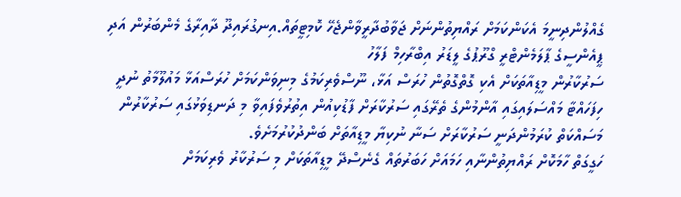ގެއްލުންދިނީމަ އެކަންކަމަށް ރައްޔިތުންނަށް ޖަވާބުދާރީވާންޖެހޭ ކޮމިޓީތައް.އިނގުރައިދޫ ދާއިރާގެ މެންބަރުން އަދި ޕީއެންސީގެ ޕާލަމެންޓްރީ ގްރޫޕުގެ ލީޑަރު އިބްރާހިމް ފަލާހު
ސަރުކާރުން މީޑިއާތަކަށް އެކި ގޮތްގޮތުން ހުރަސް އަޅާ، ނޫސްވެރިކަމުގެ މިނިވަންކަމަށް ހުރަސްއަޅާ މައުލޫމާތު ނުދީ ހިފަހައްޓާ މައްސަލައިގައި އާންމުންގެ ތެރޭގައި ސަރުކާރަށް ފާޑުކިއުން އިތުރުވެފައިވާ މި ދަނޑިވަޅުގައި ސަރުކާރުން މަސައްކަތް ކުރަމުންދަނީ ސަރުކާރަށް ސަނާ ނުކިޔާ މީޑިއާތަށް ބަންދުކުރުމަށެވެ.
ހަގީގަތް ހާމަކޮށް ރައްޔިތުންނާއި ހަމައަށް ހަބަރުތައް ގެނެސްދޭ މީޑިއާތަކަށް މި ސަރުކާރު ވެރިކަމަށް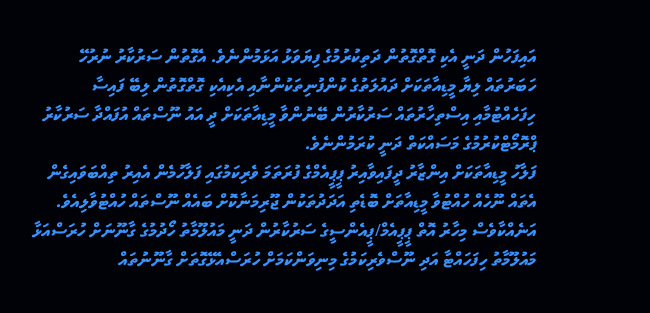އައިފަހުން ދަނީ އެކި ގޮތްގޮތުން ދަތިކުރުމުގެ ފިޔަވަޅު އަޅަމުންނެވެ. އެގޮތުން ސަރުކާރު ނުރުހޭ ހަބަރުތައް ލިޔާ މީޑިއާތަކަށް ދައުލަތުގެ ކުންފުނިތަކުންނާއި އެކިއެކި ގޮތްގޮތުން ލިބޭ ފައިސާ ހިފަހެއްޓުމާއި އިސްތިހާރުތައް ސަރުކާރުން ބޭނުންވާ މީޑިއާތަކަށް ދީ އައު ނޫސްތައް އުފައްދާ ސަރުކާރު ޕްރޮމޯޓްކުރުމުގެ މަސައްކަތް ދަނީ ކުރަމުންނެވެ.
ފަލާހު މީޑިއާތަކަށް އިންޒާރު ދީފައިވާއިރު ޕީޕީއެމްގެ ފުރަތަމަ ވެރިކަމުގައި ފަލާހުމެން އެއިރު ތިއްބަވައިގެން އެތައް ނޫހެއް ހުއްޓުވާ މީޑިއާތަށް ބޮޑެތި އަދަދުތަކުން ޖޫރިމަނާކޮށް ބައެއް ނޫސްތައް ހުއްޓުވާލިއެވެ. އަނެއްކާވެސް މިހާރު އޮތް ޕީޕީއެމް/ޕީއެންސީގެ ސަރުކާރުން ދަނީ މައުލޫމާތު ހޯދުމުގެ ގާނޫނަށް ހުރަސްއަޅާ މައުލޫމާތު ހިފަހައްޓާ އަދި ނޫސްވެރިކަމުގެ މިނިވަންކަމަށް ހުރަސްއެޅޭގޮތަށް ގާނޫނުތައް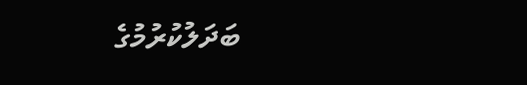ބަދަލުކުރުމުގެ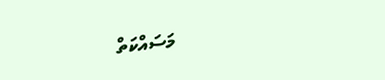މަސައްކަތް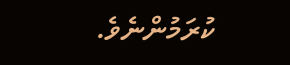ކުރަމުންނެވެ.